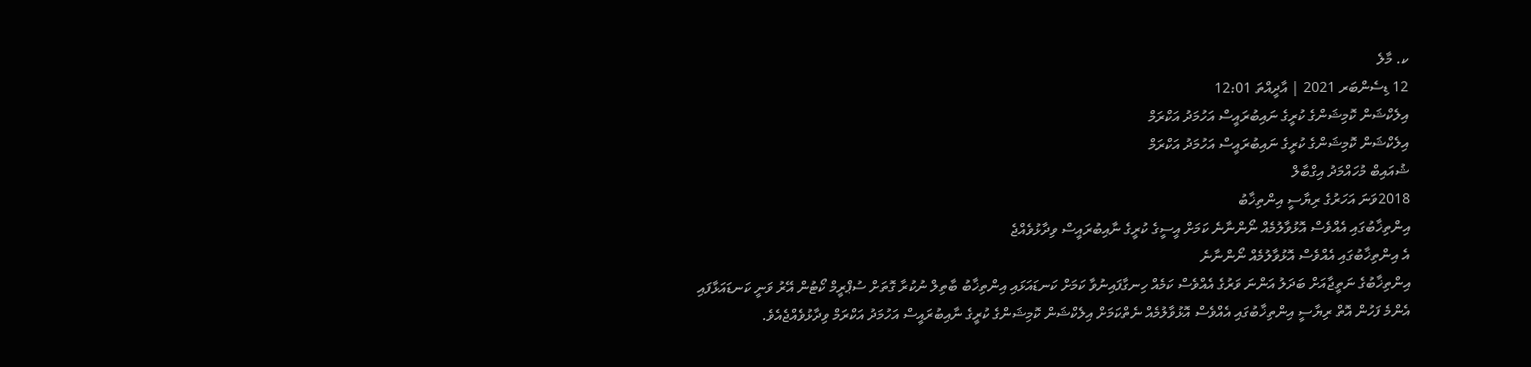ކ. މާލެ
12 ޑިސެންބަރ 2021 | އާދީއްތަ 12:01
އިލެކްޝަން ކޮމިޝަންގެ ކުރީގެ ނައިބުރައީސް އަހުމަދު އަކްރަމް
އިލެކްޝަން ކޮމިޝަންގެ ކުރީގެ ނައިބުރައީސް އަހުމަދު އަކްރަމް
ޝުއައިބް މުހައްމަދު އިގްބާލް
2018ވަނަ އަހަރުގެ ރިޔާސީ އިންތިޚާބު
އިންތިޚާބުގައި އެއްވެސް އޮޅުވާލުމެއް ނޯންނާނެ ކަމަށް އީސީގެ ކުރީގެ ނާއިބުރައީސް ވިދާޅުވެއްޖެ
އެ އިންތިޚާބުގައި އެއްވެސް އޮޅުވާލުމެއް ނޯންނާނެ
އިންތިޚާބުގެ ނަތީޖާއަށް ބަދަލު އަންނަ ވަރުގެ އެއްވެސް ކަމެއް ހިނގާފައިނުވާ ކަމަށް ކަނޑައަޅައި އިންތިޚާބު ބާތިލް ނުކުރާ ގޮތަށް ސުޕްރީމް ކޯޓުން އޭރު ވަނީ ކަނޑައަޅާފައި
އެންމެ ފަހުން އޮތް ރިޔާސީ އިންތިޚާބުގައި އެއްވެސް އޮޅުވާލުމެއް ނެތްކަމަށް އިލެކްޝަން ކޮމިޝަންގެ ކުރީގެ ނާއިބުރައީސް އަހުމަދު އަކްރަމް ވިދާޅުވެއްޖެއެވެ.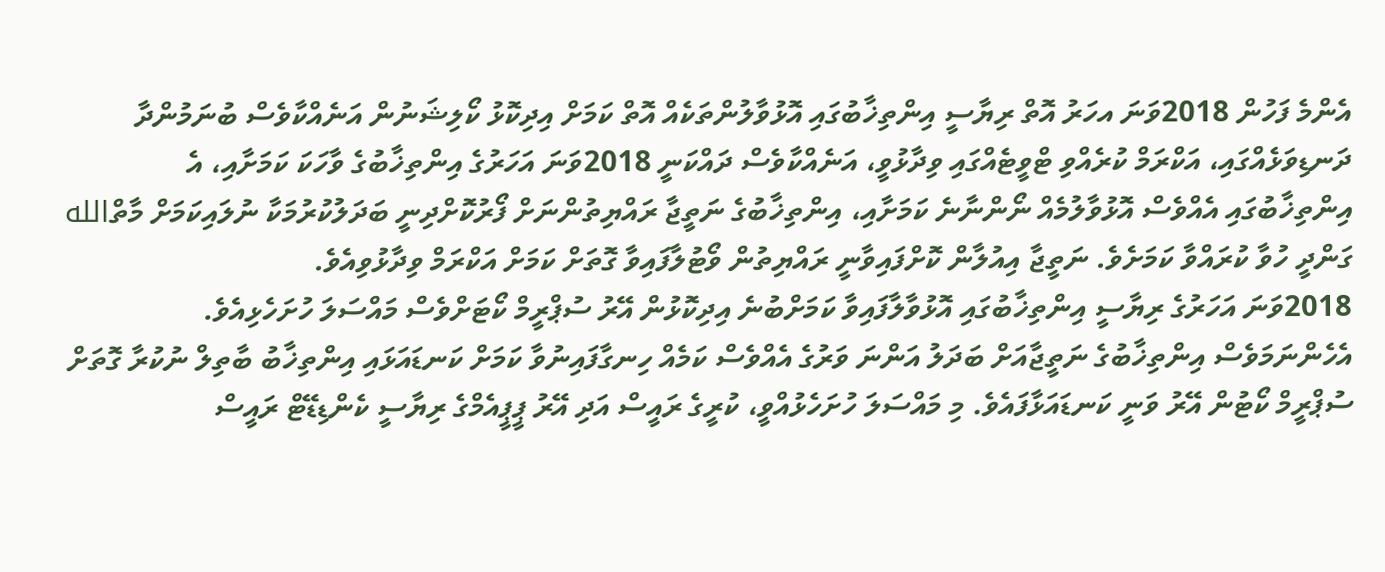އެންމެ ފަހުން 2018ވަނަ އހަރު އޮތް ރިޔާސީ އިންތިޚާބުގައި އޮޅުވާލުންތަކެއް އޮތް ކަމަށް އިދިކޮޅު ކޯލިޝަނުން އަނެއްކާވެސް ބުނަމުންދާ ދަނޑިވަޅެއްގައި، އަކްރަމް ކުރެއްވި ޓްވީޓެއްގައި ވިދާޅުވީ، އަނެއްކާވެސް ދައްކަނީ 2018ވަނަ އަހަރުގެ އިންތިޚާބުގެ ވާހަކަ ކަމަށާއި، އެ އިންތިޚާބުގައި އެއްވެސް އޮޅުވާލުމެއް ނޯންނާނެ ކަމަށާއި، އިންތިޚާބުގެ ނަތީޖާ ރައްޔިތުންނަށް ފޯރުކޮށްދިނީ ބަދަލުކުރުމަކާ ނުލައިކަމަށް މާތްالله ގަންދީ ހުވާ ކުރައްވާ ކަމަށެވެ. ނަތީޖާ އިއުލާން ކޮށްފައިވާނީ ރައްޔިތުން ވޯޓުލާފައިވާ ގޮތަށް ކަމަށް އަކްރަމް ވިދާޅުވިއެވެ.
2018ވަނަ އަހަރުގެ ރިޔާސީ އިންތިޚާބުގައި އޮޅުވާލާފައިވާ ކަމަށްބުނެ އިދިކޮޅުން އޭރު ސުޕްރީމް ކޯޓަށްވެސް މައްސަލަ ހުށަހެޅިއެވެ. އެހެންނަމަވެސް އިންތިޚާބުގެ ނަތީޖާއަށް ބަދަލު އަންނަ ވަރުގެ އެއްވެސް ކަމެއް ހިނގާފައިނުވާ ކަމަށް ކަނޑައަޅައި އިންތިޚާބު ބާތިލް ނުކުރާ ގޮތަށް ސުޕްރީމް ކޯޓުން އޭރު ވަނީ ކަނޑައަޅާފައެވެ. މި މައްސަލަ ހުށަހެޅުއްވީ، ކުރީގެ ރައީސް އަދި އޭރު ޕީޕީއެމްގެ ރިޔާސީ ކެންޑިޑޭޓް ރައީސް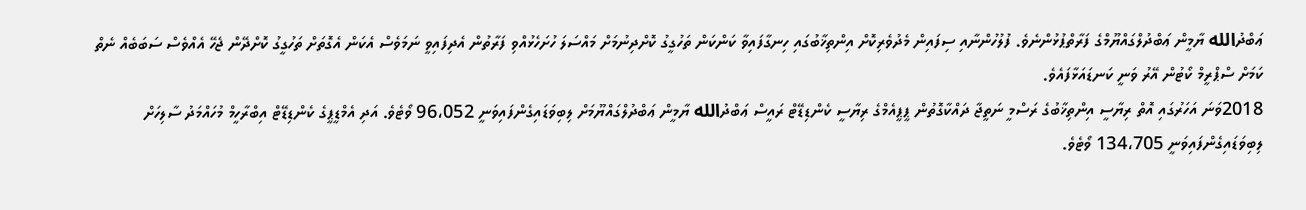ޢަބްދުالله ޔާމީން ޢަބްދުލްގައްޔޫމްގެ ފަރާތްޕުޅުންނެވެ. ފުލުހުންނާއި ސިފައިން މެދުވެރިކޮށް އިންތިޚާބުގައި ހިނގާފައިވާ ކަންކަން ތަހުގީގު ކޮށްދިނުމަށް މައްސަލަ ހުށަހެޅުއްވި ފަރާތުން އެދިފައިވީ ނަމަވެސް އެކަން އެގޮތަށް ތަހުގީގު ކޮށްދޭން ޖެހޭ އެއްވެސް ސަބަބެއް ނެތް ކަމަށް ސްޕްރީމް ކޯޓުން އޭރު ވަނީ ކަނޑައަޅާފައެވެ.
2018ވަނަ އަހަރުގައި އޮތް ރިޔާސީ އިންތިޚާބުގެ ރަސްމީ ނަތީޖާ ދައްކާގޮތުން ޕީޕީއެމްގެ ރިޔާސީ ކެންޑިޑޭޓް ރައީސް ޢަބްދުالله ޔާމީން ޢަބްދުލްގައްޔޫމަށް ލިބިވަޑައިގެންފައިވަނީ 96،052 ވޯޓެވެ. އަދި އެމްޑީޕީގެ ކެންޑިޑޭޓް އިބްރާހީމް މުހައްމަދު ސާލިހަށް ލިބިވަޑައިގެންފައިވަނީ 134،705 ވޯޓެވެ.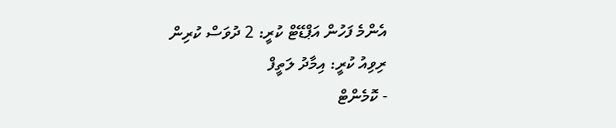އެންމެ ފަހުން އަޕްޑޭޓް ކުރީ: 2 ދުވަސް ކުރިން
ރިވިއު ކުރީ: އިމާދު ލަތީފް
- ކޮމެންޓް